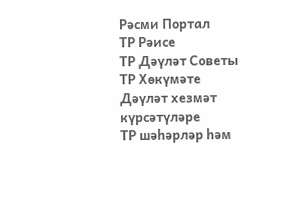Рәсми Портал
ТР Рәисе
ТР Дәүләт Советы
ТР Хөкүмәте
Дәүләт хезмәт күрсәтүләре
ТР шәһәрләр һәм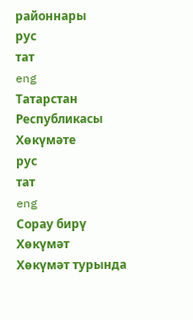районнары
рус
тат
eng
Татарстан Республикасы
Хөкүмәте
рус
тат
eng
Сорау бирү
Хөкүмәт
Хөкүмәт турында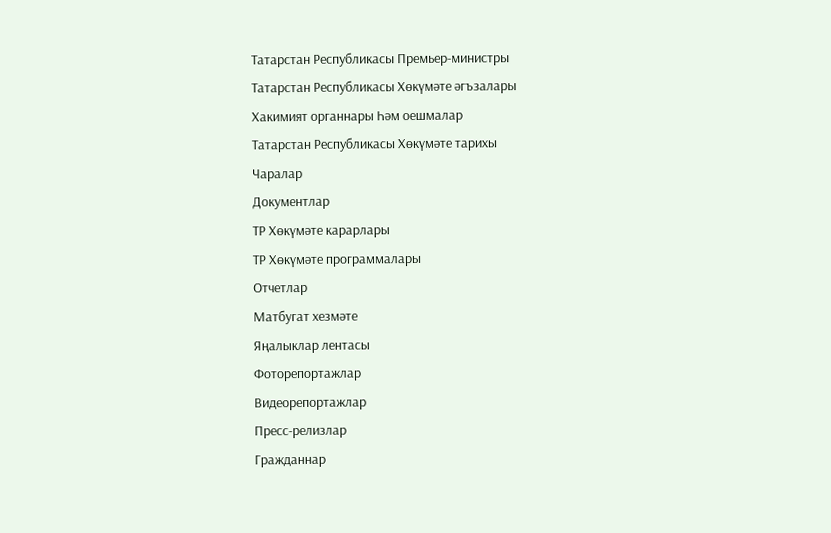Татарстан Республикасы Премьер-министры
Татарстан Республикасы Хөкүмәте әгъзалары
Хакимият органнары Һәм оешмалар
Татарстан Республикасы Хөкүмәте тарихы
Чаралар
Документлар
ТР Хөкүмәте карарлары
ТР Хөкүмәте программалары
Отчетлар
Матбугат хезмәте
Яңалыклар лентасы
Фоторепортажлар
Видеорепортажлар
Пресс-релизлар
Гражданнар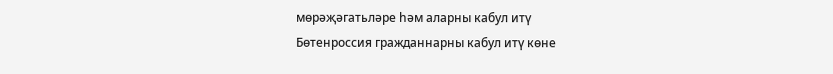мөрәҗәгатьләре һәм аларны кабул итү
Бөтенроссия гражданнарны кабул итү көне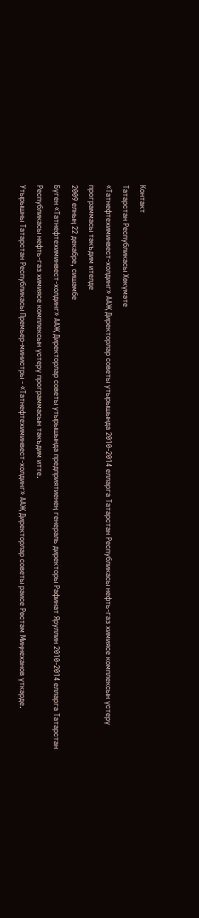Контакт
Татарстан Республикасы Хөкүмәте
«Татнефтехиминвест-холдинг» ААҖ Директорлар советы утырышында 2010-2014 елларга Татарстан Республикасы нефть-газ химиясе комплексын үстерү программасы тәкъдим ителде
2009 елның 22 декабре, сишәмбе
Бүген «Татнефтехиминвест-холдинг» ААҖ Директорлар советы утырышында предприятиенең генераль директоры Рафинат Яруллин 2010-2014 елларга Татарстан Республикасы нефть-газ химиясе комплексын үстерү программасын тәкъдим итте.
Утырышны Татарстан Республикасы Премьер-министры - «Татнефтехиминвест-холдинг» ААҖ Директорлар советы рәисе Рөстәм Миңнеханов үткәрде.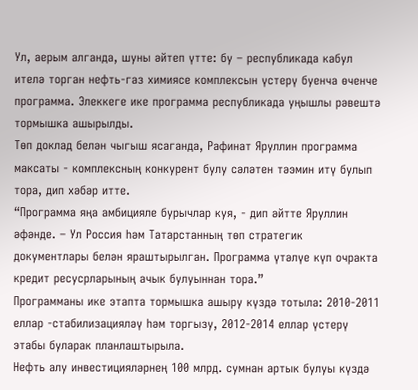Ул, аерым алганда, шуны әйтеп үтте: бу – республикада кабул ителә торган нефть-газ химиясе комплексын үстерү буенча өченче программа. Элеккеге ике программа республикада уңышлы рәвештә тормышка ашырылды.
Төп доклад белән чыгыш ясаганда, Рафинат Яруллин программа максаты - комплексның конкурент булу сәләтен тәэмин итү булып тора, дип хәбәр итте.
“Программа яңа амбицияле бурычлар куя, - дип әйтте Яруллин әфәнде. – Ул Россия һәм Татарстанның төп стратегик документлары белән яраштырылган. Программа үтәлүе күп очракта кредит ресусрларының ачык булуыннан тора.”
Программаны ике этапта тормышка ашыру күздә тотыла: 2010-2011 еллар -стабилизацияләү һәм торгызу, 2012-2014 еллар үстерү этабы буларак планлаштырыла.
Нефть алу инвестицияләрнең 100 млрд. сумнан артык булуы күздә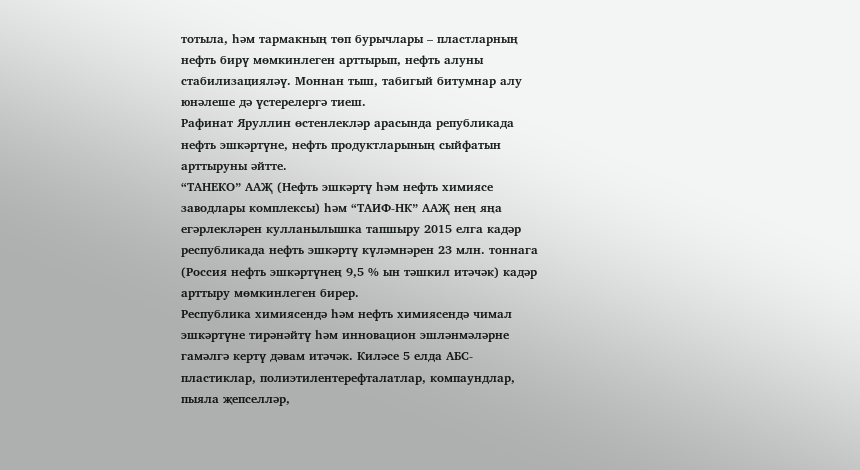тотыла, һәм тармакның төп бурычлары – пластларның нефть бирү мөмкинлеген арттырып, нефть алуны стабилизацияләү. Моннан тыш, табигый битумнар алу юнәлеше дә үстерелергә тиеш.
Рафинат Яруллин өстенлекләр арасында републикада нефть эшкәртүне, нефть продуктларының сыйфатын арттыруны әйтте.
“ТАНЕКО” ААҖ (Нефть эшкәртү һәм нефть химиясе заводлары комплексы) һәм “ТАИФ-НК” ААҖ нең яңа егәрлекләрен кулланылышка тапшыру 2015 елга кадәр республикада нефть эшкәртү күләмнәрен 23 млн. тоннага (Россия нефть эшкәртүнең 9,5 % ын тәшкил итәчәк) кадәр арттыру мөмкинлеген бирер.
Республика химиясендә һәм нефть химиясендә чимал эшкәртүне тирәнәйтү һәм инновацион эшләнмәләрне гамәлгә кертү дәвам итәчәк. Киләсе 5 елда АБС-пластиклар, полиэтилентерефталатлар, компаундлар, пыяла җепселләр,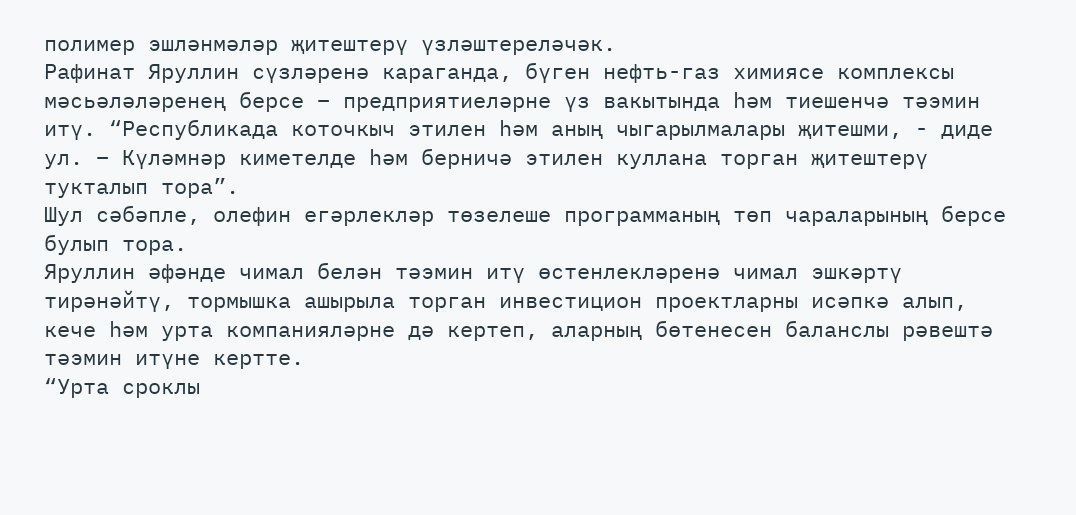полимер эшләнмәләр җитештерү үзләштереләчәк.
Рафинат Яруллин сүзләренә караганда, бүген нефть-газ химиясе комплексы мәсьәләләренең берсе – предприятиеләрне үз вакытында һәм тиешенчә тәэмин итү. “Республикада коточкыч этилен һәм аның чыгарылмалары җитешми, - диде ул. – Күләмнәр киметелде һәм берничә этилен куллана торган җитештерү тукталып тора”.
Шул сәбәпле, олефин егәрлекләр төзелеше программаның төп чараларының берсе булып тора.
Яруллин әфәнде чимал белән тәэмин итү өстенлекләренә чимал эшкәртү тирәнәйтү, тормышка ашырыла торган инвестицион проектларны исәпкә алып, кече һәм урта компанияләрне дә кертеп, аларның бөтенесен баланслы рәвештә тәэмин итүне кертте.
“Урта сроклы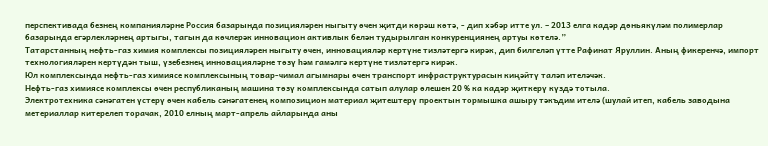перспективада безнең компанияләрне Россия базарында позицияләрен ныгыту өчен җитди көрәш көтә, - дип хәбәр итте ул. – 2013 елга кадәр дөньякүләм полимерлар базарында егәрлекләрнең артыгы, тагын да көчлерәк инновацион активлык белән тудырылган конкуренциянең артуы көтелә.”
Татарстанның нефть-газ химия комплексы позицияләрен ныгыту өчен, инновацияләр кертүне тизләтергә кирәк, дип билгеләп үтте Рафинат Яруллин. Аның фикеренчә, импорт технологияләрен кертүдән тыш, үзебезнең инновацияләрне төзү һәм гамәлгә кертүне тизләтергә кирәк.
Юл комплексында нефть-газ химиясе комплексының товар-чимал агымнары өчен транспорт инфраструктурасын киңәйтү таләп ителәчәк.
Нефть-газ химиясе комплексы өчен республиканың машина төзү комплексында сатып алулар өлешен 20 % ка кадәр җиткерү күздә тотыла.
Электротехника сәнәгатен үстерү өчен кабель сәнәгатенең композицион материал җитештерү проектын тормышка ашыру тәкъдим ителә (шулай итеп, кабель заводына метериаллар китерелеп торачак, 2010 елның март-апрель айларында аны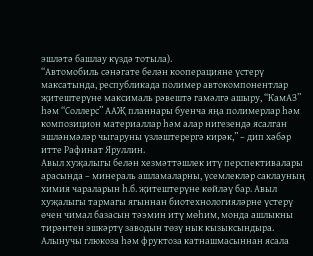эшләтә башлау күздә тотыла).
“Автомобиль сәнәгате белән кооперацияне үстерү максатында, республикада полимер автокомпонентлар җитештерүне максималь рәвештә гамәлгә ашыру, “КамАЗ” һәм “Соллерс” ААҖ планнары буенча яңа полимерлар һәм композицион материаллар һәм алар нигезендә ясалган эшләнмәләр чыгаруны үзләштерергә кирәк,” – дип хәбәр итте Рафинат Яруллин.
Авыл хуҗалыгы белән хезмәттәшлек итү перспективалары арасында – минераль ашламаларны, үсемлекләр саклауның химия чараларын һ.б. җитештерүне көйләү бар. Авыл хуҗалыгы тармагы ягыннан биотехнологияләрне үстерү өчен чимал базасын тәэмин итү мөһим, монда ашлыкны тирәнтен эшкәртү заводын төзү нык кызыксындыра. Алынучы глюкоза һәм фруктоза катнашмасыннан ясала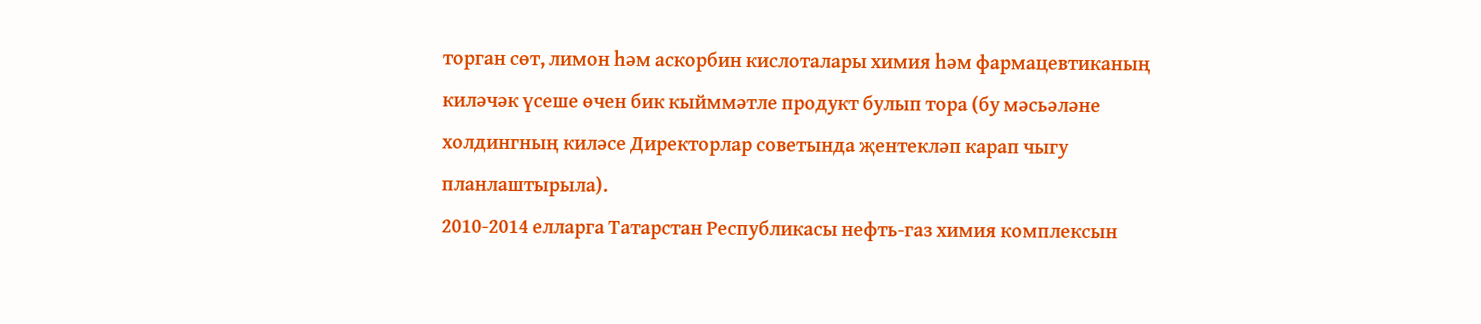торган сөт, лимон һәм аскорбин кислоталары химия һәм фармацевтиканың киләчәк үсеше өчен бик кыйммәтле продукт булып тора (бу мәсьәләне холдингның киләсе Директорлар советында җентекләп карап чыгу планлаштырыла).
2010-2014 елларга Татарстан Республикасы нефть-газ химия комплексын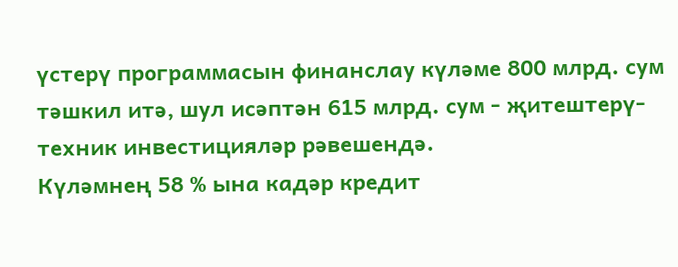үстерү программасын финанслау күләме 800 млрд. сум тәшкил итә, шул исәптән 615 млрд. сум - җитештерү-техник инвестицияләр рәвешендә.
Күләмнең 58 % ына кадәр кредит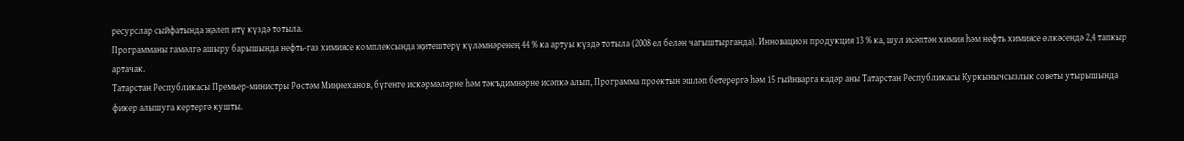ресурслар сыйфатында җәлеп итү күздә тотыла.
Программаны гамәлгә ашыру барышында нефть-газ химиясе комплексында җитештерү күләмнәренең 44 % ка артуы күздә тотыла (2008 ел белән чагыштырганда). Инновацион продукция 13 % ка, шул исәптән химия һәм нефть химиясе өлкәсендә 2,4 тапкыр артачак.
Татарстан Республикасы Премьер-министры Рөстәм Миңнеханов, бүгенге искәрмәләрне һәм тәкъдимнәрне исәпкә алып, Программа проектын эшләп бетерергә һәм 15 гыйнварга кадәр аны Татарстан Республикасы Куркынычсызлык советы утырышында фикер алышуга кертергә кушты.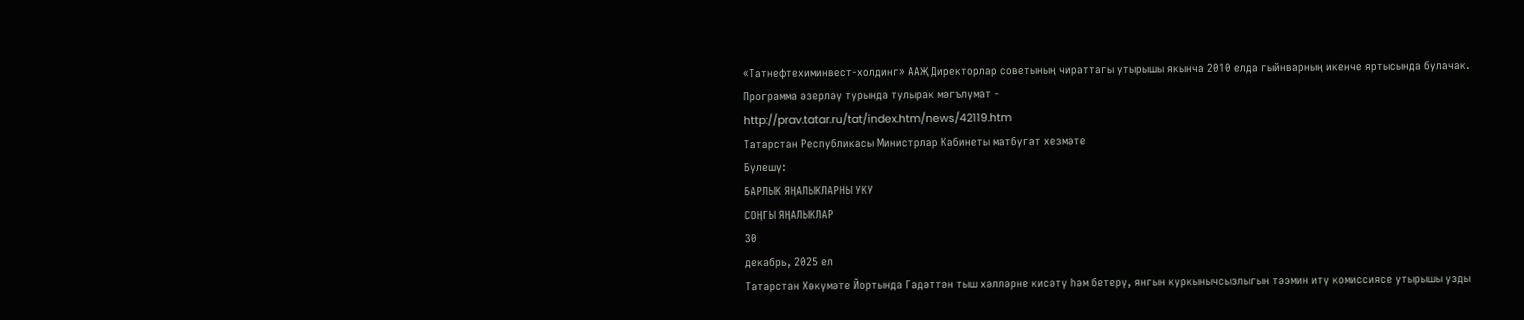«Татнефтехиминвест-холдинг» ААҖ Директорлар советының чираттагы утырышы якынча 2010 елда гыйнварның икенче яртысында булачак.
Программа әзерләү турында тулырак мәгълүмат -
http://prav.tatar.ru/tat/index.htm/news/42119.htm
Татарстан Республикасы Министрлар Кабинеты матбугат хезмәте
Бүлешү:
БАРЛЫК ЯҢАЛЫКЛАРНЫ УКУ
СОҢГЫ ЯҢАЛЫКЛАР
30
декабрь, 2025 ел
Татарстан Хөкүмәте Йортында Гадәттән тыш хәлләрне кисәтү һәм бетерү, янгын куркынычсызлыгын тәэмин итү комиссиясе утырышы узды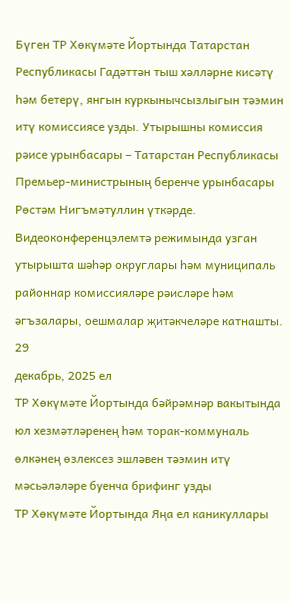Бүген ТР Хөкүмәте Йортында Татарстан Республикасы Гадәттән тыш хәлләрне кисәтү һәм бетерү, янгын куркынычсызлыгын тәэмин итү комиссиясе узды. Утырышны комиссия рәисе урынбасары – Татарстан Республикасы Премьер-министрының беренче урынбасары Рөстәм Нигъмәтуллин үткәрде. Видеоконференцэлемтә режимында узган утырышта шәһәр округлары һәм муниципаль районнар комиссияләре рәисләре һәм әгъзалары, оешмалар җитәкчеләре катнашты.
29
декабрь, 2025 ел
ТР Хөкүмәте Йортында бәйрәмнәр вакытында юл хезмәтләренең һәм торак-коммуналь өлкәнең өзлексез эшләвен тәэмин итү мәсьәләләре буенча брифинг узды
ТР Хөкүмәте Йортында Яңа ел каникуллары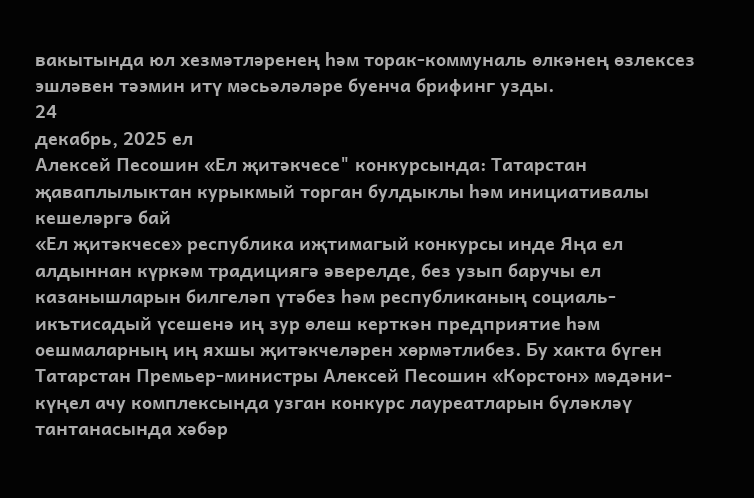вакытында юл хезмәтләренең һәм торак-коммуналь өлкәнең өзлексез эшләвен тәэмин итү мәсьәләләре буенча брифинг узды.
24
декабрь, 2025 ел
Алексей Песошин «Ел җитәкчесе" конкурсында: Татарстан җаваплылыктан курыкмый торган булдыклы һәм инициативалы кешеләргә бай
«Ел җитәкчесе» республика иҗтимагый конкурсы инде Яңа ел алдыннан күркәм традициягә әверелде, без узып баручы ел казанышларын билгеләп үтәбез һәм республиканың социаль-икътисадый үсешенә иң зур өлеш керткән предприятие һәм оешмаларның иң яхшы җитәкчеләрен хөрмәтлибез. Бу хакта бүген Татарстан Премьер-министры Алексей Песошин «Корстон» мәдәни-күңел ачу комплексында узган конкурс лауреатларын бүләкләү тантанасында хәбәр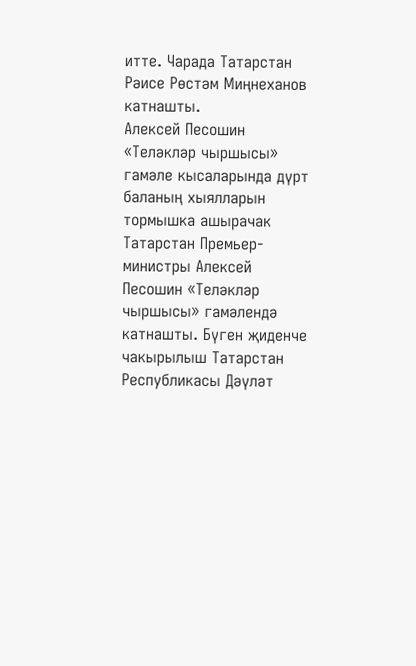итте. Чарада Татарстан Рәисе Рөстәм Миңнеханов катнашты.
Алексей Песошин «Теләкләр чыршысы» гамәле кысаларында дүрт баланың хыялларын тормышка ашырачак
Татарстан Премьер-министры Алексей Песошин «Теләкләр чыршысы» гамәлендә катнашты. Бүген җиденче чакырылыш Татарстан Республикасы Дәүләт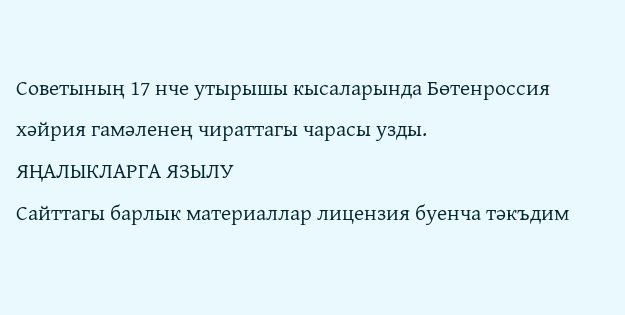Советының 17 нче утырышы кысаларында Бөтенроссия хәйрия гамәленең чираттагы чарасы узды.
ЯҢАЛЫКЛАРГА ЯЗЫЛУ
Сайттагы барлык материаллар лицензия буенча тәкъдим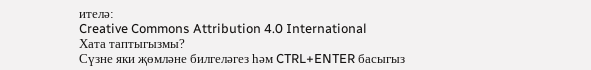ителә:
Creative Commons Attribution 4.0 International
Хата таптыгызмы?
Сүзне яки җөмләне билгеләгез һәм CTRL+ENTER басыгыз